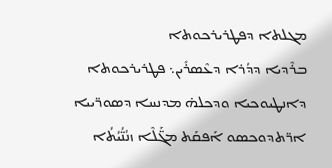ܡܓܠܬܐ ܕܦܛܪܝܪܟܘܬܐ
ܒܪܶܕܝܐ ܕܕܳܪܐ ܕܥܶܣܪܺܝܢ܆ ܦܛܪܝܪܟܘܬܐ ܕܐܢܛܝܘܟܝܐ ܘܕܟܠܗ̇ ܡܕܢܚܐ ܕܣܘܪ̈ܝܝܐ ܐܪ̈ܬܕܘܟܣܘ ܐܰܦܩܰܬ ܡܓ̈ܰܠܶܐ ܙܢܳܢ̈ܳܝܳܬܳܐ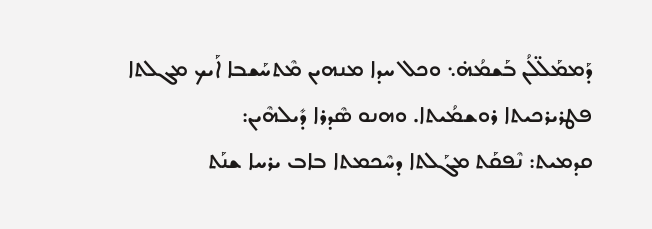ܕܰܡܡܰܠ̈ܠܳܢ ܒܰܫܡܳܗ̇܆ ܘܟܠ ܚܕܐ ܡܢܗܝܢ ܡܶܬܚܰܫܒܐ ܐܰܝܟ ܡܓܠܬܐ ܦܛܪܝܪܟܝܬܐ ܪܘܫܡܳܝܬܐ. ܘܗܢܘ ܣܶܕܪܐ ܕܺܝܠܗܶܝܢ:
ܩܕܡܝܬ: ܢܶܦܩܰܬ ܡܓܰܠܬܐ ܕܚܶܟܡܬܐ ܒܐܒ ܝܪܚܐ ܫܢܰܬ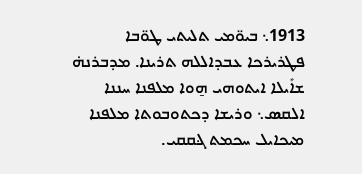1913܆ ܒܝܘ̈ܡܝ ܬܠܝܬܝ ܛܘ̈ܒܐ ܦܛܪܝܪܟܐ ܥܒܕܐܠܠܗ ܬܪܝܢܐ. ܡܕܒܪܢܗ̇ ܫܐܺܝܠܐ ܐܝܬܘܗܝ ܗ̱ܘܐ ܡܠܦܢܐ ܚܢܢܐ ܐܠܩܣ܆ ܘܪܝܫܐ ܕܟܬܘܒܘܬܐ ܡܠܦܢܐ ܡܝܟܐܝܠ ܚܟܡܬ ܔܩܩܝ.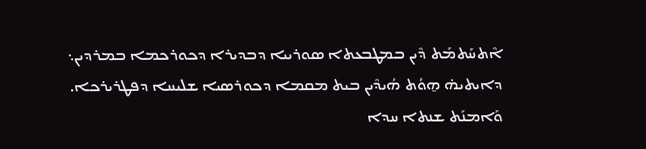ܐܶܬܚܰܬܡܰܬ ܕܶܝܢ ܒܡܛܒܥܬܐ ܣܘܪܝܝܐ ܕܒܕܝܪܐ ܕܟܘܪܟܡܐ ܒܡܪܕܝܢ܆ ܕܐܝܬܝܗ̇ ܗ̱ܘܳܬ ܗܳܝܕܶܝܢ ܒܝܬ ܡܩܡܐ ܕܟܘܪܣܝܐ ܫܠܝܚܐ ܕܦܛܪܝܪܟܐ. ܘܰܐܡܢܰܬ ܫܢܬܐ ܚܕܐ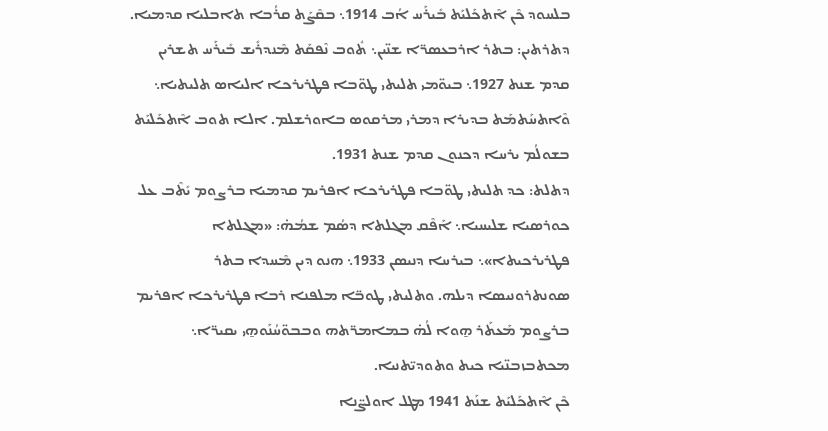ܒܠܚܘܕ ܟܶܢ ܐܶܬܟܰܠܝܰܬ ܒܺܝܪܰܚ ܐܳܒ 1914܆ ܒܩܶܨܰܬ ܩܪܳܒܐ ܬܐܒܠܝܐ ܩܕܡܝܐ.
ܕܬܪܬܝܢ: ܒܬܪ ܐܪܒܥܣܪ̈ܐ ܫܢ̈ܝܢ܆ ܬܽܘܒ ܢܶܦܩܰܬ ܡܶܢܕܪܺܝܫ ܒܺܝܪܰܚ ܬܫܪܝܢ ܩܕܡ ܫܢܬ 1927܆ ܒܝܘ̈ܡܝ ܬܠܝܬܝ ܛܘ̈ܒܐ ܦܛܪܝܪܟܐ ܐܠܝܐܣ ܬܠܝܬܝܐ܆ ܘܶܐܬܚܰܬܡܰܬ ܒܕܝܪܐ ܕܡܪܝ ܡܪܩܘܣ ܒܐܘܪܫܠܡ. ܐܠܐ ܬܘܒ ܐܶܬܟܰܠܝܰܬ ܒܫܘܠܳܡ ܝܪܚܐ ܕܟܢܘܢ ܩܕܡ ܫܢܬ 1931.
ܕܬܠܬ: ܟܕ ܬܠܝܬܝ ܛܘ̈ܒܐ ܦܛܪܝܪܟܐ ܐܦܪܝܡ ܩܕܡܝܐ ܒܪܨܘܡ ܝܺܬܶܒ ܥܠ ܟܘܪܣܝܐ ܫܠܝܚܝܐ܆ ܐܰܦܶܩ ܡܓܠܬܐ ܕܣܳܡ ܫܡܳܗ̇: «ܡܓܠܬܐ ܦܛܪܝܪܟܝܬܐ»܆ ܒܝܪܚܐ ܕܢܝܣܢ 1933܆ ܗܢܘ ܕܝܢ ܡܶܚܕܐ ܒܬܪ ܣܘܢܬܪܘܢܝܣܐ ܕܝܠܗ. ܘܬܠܝܬܝ ܛܘܒ̈ܐ ܡܠܦܢܐ ܪܒܐ ܦܛܪܝܪܟܐ ܐܦܪܝܡ ܒܪܨܘܡ ܡܰܥܬܰܪ ܗ̱ܘܐ ܠܳܗ̇ ܒܡܐܡܪ̈ܬܗ ܘܒܒܘ̈ܚܳܢܰܘܗ̱ܝ ܝܩܝܪ̈ܐ܆ ܡܟܬܒܙܒܢ̈ܝܐ ܟܝܬ ܘܬܘܕܝ̈ܬܢܝܐ.
ܟܶܢ ܐܶܬܟܰܠܝܰܬ ܫܢܰܬ 1941 ܡܛܠ ܐܘܠܨ̈ܢܐ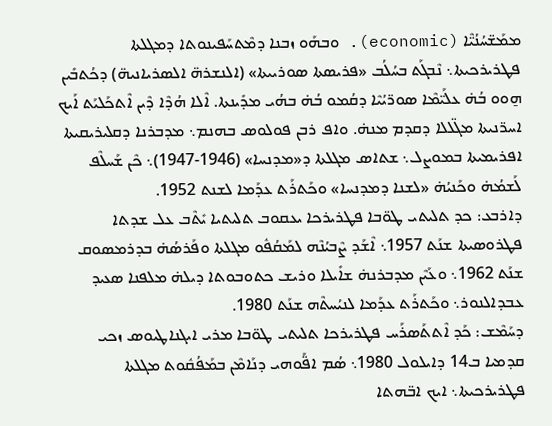ܡܡܰܫ̈ܚܳܢܳܝ̈ܶܐ (economic). ܘܒܗܰܘ ܙܒܢܐ ܕܡܶܬܚܰܦܝܢܘܬܐ ܕܡܓܠܬܐ ܦܛܪܝܪܟܝܬܐ܆ ܢܶܒܓܰܬ ܒܚܳܠܳܒ «ܦܪܝܣܬܐ ܣܘܪܝܝܬܐ» (ܐܠܢܫܪܗ̈ ܐܠܣܪܝܐܢܝܗ̈) ܕܟܳܬܒܺܝܢ ܗ̱ܘܘ ܒܳܗ̇ ܥܠܰܝ̈ܡܶܐ ܣܘܪ̈ܝܳܝܶܐ ܕܩܳܡܘ ܒܳܗ̇ ܒܗܳܝ ܡܕܺܝܢܬܐ. ܐܶܠܐ ܗܳܕܶܐ ܕܶܝܢ ܐܶܬܟܰܠܝܰܬ ܐܰܝܟ ܐܚܪ̈ܢܝܬܐ ܡܓ̈ܠܠܐ ܕܩܕܡ ܡܢܗ̇. ܘܐܦ ܪܒܢ ܦܘܠܘܣ ܒܗܢܡ܆ ܡܕܒܪܢܐ ܕܩܠܝܪܝܩܝܬܐ ܐܦܪܝܡܝܬܐ ܒܡܘܨܠ܆ ܫܬܐܣ ܡܓܠܬܐ ܕ«ܡܕܢܚܐ» (1946-1947)܆ ܟܶܢ ܫܰܚܠܶܦ ܠܰܫܡܳܗ̇ ܘܟܰܢܝܳܗ̇ «ܠܫܢܐ ܕܡܕܢܚܐ» ܘܟܰܬܪܰܬ ܥܕܰܡܐ ܠܫܢܬ 1952.
ܕܐܪܒܥ: ܟܕ ܬܠܝܬܝ ܛܘ̈ܒܐ ܦܛܪܝܪܟܐ ܝܥܩܘܒ ܬܠܝܬܝܐ ܝܺܬܶܒ ܥܠ ܫܕܬܐ ܦܛܪܘܣܝܬܐ ܫܢܰܬ 1957܆ ܐܶܫܰܕ ܨܶܒܝܳܢܶܗ ܠܡܰܩܳܦܽܘ ܡܓܠܬܐ ܘܦܰܪܣܳܗ̇ ܒܕܪܡܣܘܩ ܫܢܰܬ 1962܆ ܘܥܰܝܶܢ ܡܕܒܪܢܗ̇ ܫܐܺܝܠܐ ܘܪܝܫ ܟܬܘܒܘܬܐ ܕܝܠܗ̇ ܡܠܦܢܐ ܣܥܝܕ ܥܒܕܐܠܢܘܪ܆ ܘܟܰܬܪܰܬ ܥܕܰܡܐ ܠܢܝܳܚܬܶܗ ܫܢܰܬ 1980.
ܕܚܰܡܶܫ: ܟܰܕ ܐܶܬܬܰܣܪܰܚ ܦܛܪܝܪܟܐ ܬܠܝܬܝ ܛܘ̈ܒܐ ܡܪܝ ܐܝܓܢܐܛܝܘܣ ܙܟܝ ܩܕܡܝܐ ܒ14 ܕܐܝܠܘܠ 1980܆ ܣܳܡ ܐܦ̈ܰܘܗܝ ܕܢܰܐܡܶܢ ܒܡܰܦܳܩܽܘܬ ܡܓܠܬܐ ܦܛܪܝܪܟܝܬܐ܆ ܐܝܟ ܐܒ̈ܗܬܐ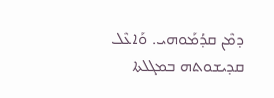ܕܡܶܢ ܩܕܳܡܰܘܗܝ. ܘܰܐܥܶܠ ܩܕܝܫܘܬܗ ܒܡܓܠܬܐ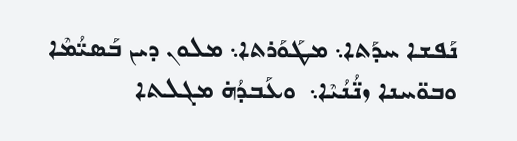ܢܰܦܫܐ ܚܕܰܬܐ܆ ܡܛܰܘܰܪܬܐ܆ ܡܠܘܢ ܕܝܢ ܒܰܣܝ̈ܳܡܶܐ ܘܒܘ̈ܚܢܐ ܙܢ̈ܳܢܳܝܶܐ܆  ܘܥܰܒܕܳܗ̇ ܡܓܠܬܐ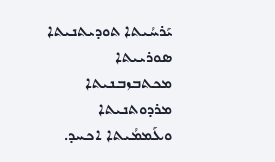ܝܰܪܚܳܝܬܐ ܬܘܕܝܬܢܝܬܐ ܣܘܪܝܝܬܐ ܡܟܬܒܙܒܢܝܬܐ ܡܪܕܘܬܢܝܬܐ ܘܥܰܡܡܳܝܬܐ ܐܟܚܕ.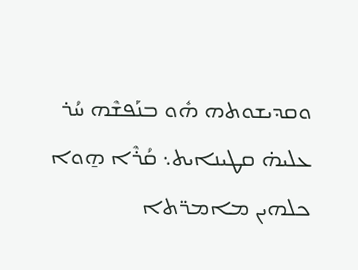ܘܩܕܝܫܘܬܗ ܗܽܘ ܒܢܰܦܫܶܗ ܚܳܪ ܥܠܝܗ̇ ܩܛܝܢܐܝܬ܆ ܩܳܪܶܐ ܗ̱ܘܐ ܟܠܗܝܢ ܡܐܡܪ̈ܬܐ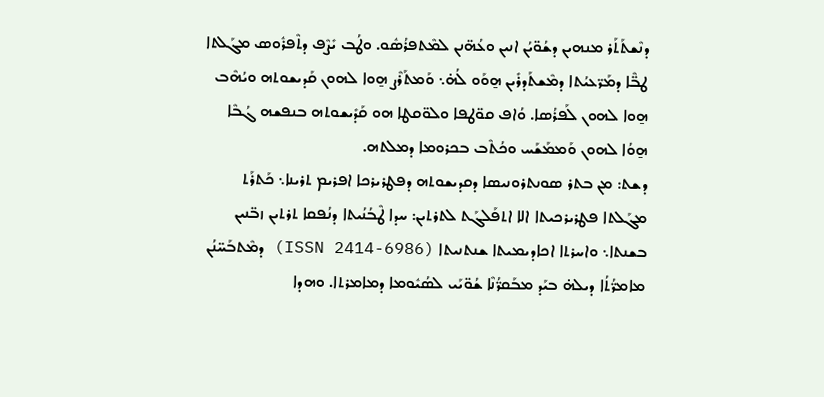ܕܢܶܫܬܰܬܰܪ ܡܢܗܝܢ ܕܫܳܘ̈ܝܳܢ ܐܢܝܢ ܘܥܳܗ̈ܢܢ ܠܡܶܬܦܪܳܣܽܘ. ܘܛܳܒ ܝܺܨܶܦ ܕܬܶܦܪܽܘܣ ܡܓܰܠܬܐ ܛܒ̈ܶܐ ܕܡܰܪ̈ܥܝܳܬܐ ܕܡܶܫܬܰܕܪܺܝܢ ܗ̱ܘܰܘ ܠܳܗ̇܆ ܘܰܡܬܰܪܶܨ ܗ̱ܘܐ ܠܗܘܢ ܩܰܕܝܫܘܬܗ ܘܝܳܗܶܒ ܗ̱ܘܐ ܠܗܘܢ ܠܰܦܪܳܣܐ. ܘܳܐܦ ܩܘ̈ܛܦܐ ܘܠܘ̈ܩܛܐ ܗܘ ܩܰܕܺܝܫܘܬܗ ܒܢܦܫܗ ܓܳܒܶܐ ܗ̱ܘܳܐ ܠܗܘܢ ܘܰܡܡܰܫܰܚ ܘܟܳܬܶܒ ܒܟܪܘܡܐ ܕܡܠܬܗ.
ܕܫܬ: ܡܢ ܒܬܪ ܣܘܢܬܪܘܢܝܣܐ ܕܩܕܝܫܘܬܗ ܕܦܛܪܝܪܟܐ ܐܦܪܝܡ ܬܪܝܢܐ܆ ܟܰܬܪܰܬ ܡܓܰܠܬܐ ܦܛܪܝܪܟܝܬܐ ܐܠܐ ܐܬܦܰܠܓܰܬ ܠܬܪܬܝܢ: ܚܕܐ ܛܶܒܳܢܳܝܬܐ ܕܢܳܦܩܐ ܬܪܬܝܢ ܙܒ̈ܢܝܢ ܒܫܢܬܐ܆ ܘܐܚܪܬܐ ܐܟܐܕܝܡܝܬܐ ܫܢܬܢܝܬܐ (ISSN 2414-6986) ܕܡܶܬܒܰܚ̈ܢܳܢ ܡܐܡܪ̈ܳܬܳܐ ܕܝܠܗ̇ ܒܝܰܕ ܡܒܰܩܪ̈ܳܢܶܐ ܫܳܘ̈ܝܰܝ ܠܣܳܝܽܘܡܐ ܕܡܐܡܪܬܐ. ܘܗܕܐ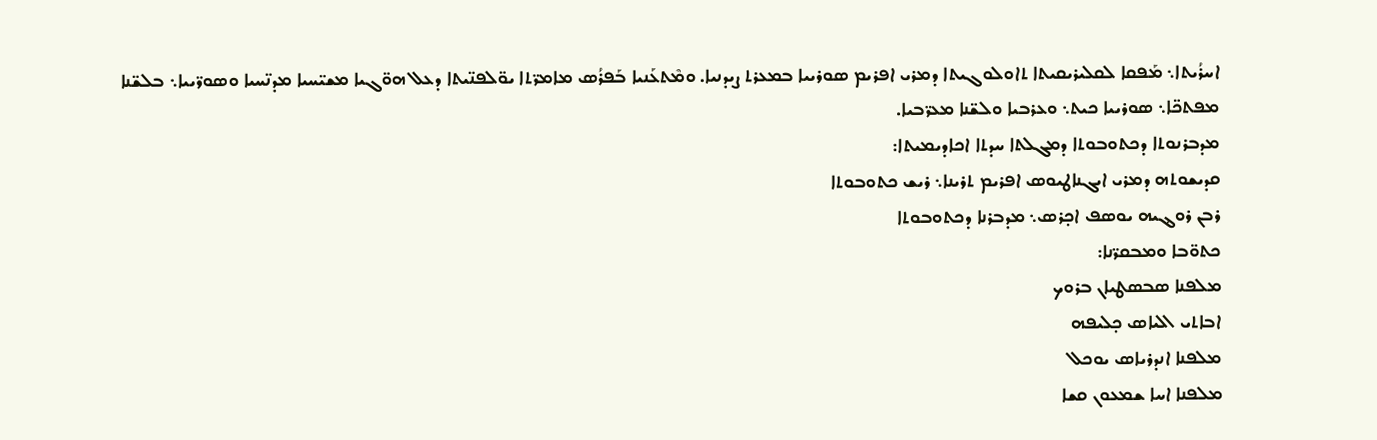ܐܚܪܳܝܬܐ܆ ܡܰܦܩܐ ܠܩܠܝܪܝܩܝܬܐ ܬܐܘܠܘܓܝܬܐ ܕܡܪܝ ܐܦܪܝܡ ܣܘܪܝܝܐ ܒܡܥܪܬ ܨܝܕܢܝܐ. ܘܡܶܬܥܰܢܝܐ ܒܰܦܪܳܣ ܡܐܡܪ̈ܬܐ ܝܘ̈ܠܦܢ̈ܝܬܐ ܕܥܠ ܗܘ̈ܓܝܐ ܡܫܝ̈ܚܝܐ ܡܕܢ̈ܚܝܐ ܘܣܘܪ̈ܝܝܐ܆ ܒܠܫ̈ܢܐ ܡܦܬܟ̈ܐ܆ ܣܘܪܝܝܐ ܟܝܬ܆ ܘܥܪܒܝܐ ܘܠܫ̈ܢܐ ܡܥܪ̈ܒܝܐ.
ܡܕܒܪܢܘܬܐ ܕܟܬܘܒܘܬܐ ܕܡܓܠܬܐ ܚܕܬܐ ܐܟܐܕܝܡܝܬܐ:
ܩܕܝܫܘܬܗ ܕܡܪܝ ܐܝܓܢܐܛܝܘܣ ܐܦܪܝܡ ܬܪܝܢܐ܆ ܪܝܫ ܟܬܘܒܘܬܐ
ܪܒܢ ܪܘܔܝܗ ܝܘܣܦ ܐܟ̣ܪܣ܆ ܡܕܒܪܢܐ ܕܟܬܘܒܘܬܐ
ܟܬܘ̈ܒܐ ܘܡܒܩܪ̈ܢܐ:
ܡܠܦܢܐ ܣܒܣܛܝܐܢ ܒܪܘܟ
ܐܒܐܬܝ ܐܠܝܐܣ ܟ̣ܠܝܦܗ
ܡܠܦܢܐ ܐܢܕܪܝܐܣ ܝܘܟܠ
ܡܠܦܢܐ ܐܚܐ ܫܡܥܘܢ ܩܫܐ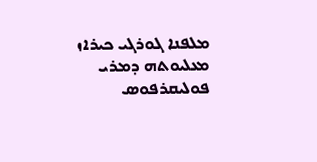ܡܠܦܢܐ ܓܘܪܓܝ ܟܝܪܐܙ
ܡܥܠܝܘܬܗ ܕܡܪܝ ܦܘܠܝܩܪܦܘܣ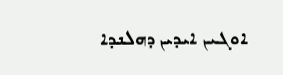ܐܘܓܝܢ ܐܝܕܝܢ ܕܗܠܢܕܐ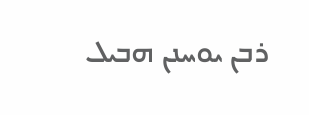ܪܒܢ ܝܘܚܢܢ ܗܒܝܠ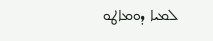ܠܡܝܐ ܕܘܡܐܛܘ